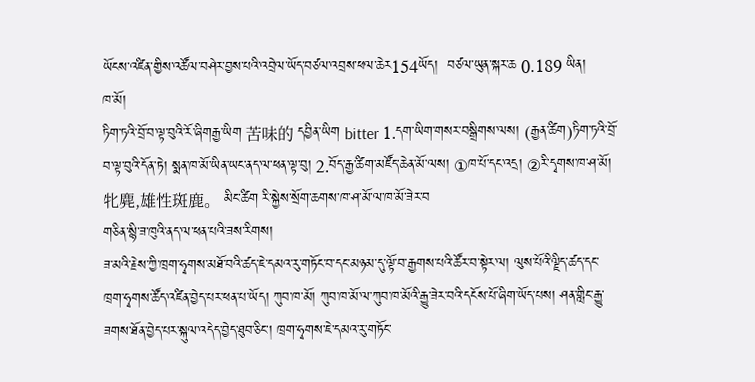ཡོངས་འཛིན་གྱིས་འཚོལ་བཤེར་བྱས་པའི་འབྲེལ་ཡོད་བཙལ་འབྲས་ཕལ་ཆེར154ཡོད།  བཙལ་ཡུན་སྐར་ཆ 0.189 ཡིན།
ཁ་མོ།
ཏིག་ཏའི་བྲོ་བ་ལྟ་བུའི་རོ་ཞིགརྒྱ་ཡིག 苦味的 དབྱིན་ཡིག bitter 1.དག་ཡིག་གསར་བསྒྲིགས་ལས། (རྒྱན་ཚིག)ཏིག་ཏའི་བྲོ་བ་ལྟ་བུའི་དོན་ཏེ། སྨན་ཁ་མོ་ཡིན་ཡང་ནད་ལ་ཕན་ལྟ་བུ། 2.བོད་རྒྱ་ཚིག་མཛོད་ཆེན་མོ་ལས། ①ཁ་པོ་དང་འདྲ། ②རི་དྭགས་ཁ་ཤ་མོ། 牝麂,雄性斑鹿。 མིང་ཚིག རི་སྐྱེས་སྲོག་ཆགས་ཁ་ཤ་མོ་ལ་ཁ་མོ་ཟེར་བ
གཅིན་སྙི་ཟ་ཁུའི་ནད་ལ་ཕན་པའི་ཟས་རིགས།
ཟ་མའི་རྗེས་ཀྱི་ཁྲག་ཧྭགས་མཐོ་བའི་ཚད་ཇེ་དམའ་རུ་གཏོང་བ་དང་མཉམ་དུ་ལྟོ་བ་རྒྱགས་པའི་ཚོར་བ་སྟེར་ལ། ལུས་པོའི་ལྗིད་ཚད་དང་ཁྲག་ཧྭགས་ཚོད་འཛིན་བྱེད་པར་ཕན་པ་ཡོད། ཀུབ་ཁ་མོ། ཀུབ་ཁ་མོ་ལ་ཀུབ་ཁ་མོའི་རྒྱུ་ཟེར་བའི་དངོས་པོ་ཞིག་ཡོད་པས། ཤན་གླིང་རྒྱུ་ཟགས་ཐོན་བྱེད་པར་སྐུལ་འདེད་བྱེད་ཐུབ་ཅིང་། ཁྲག་ཧྭགས་ཇེ་དམའ་རུ་གཏོང་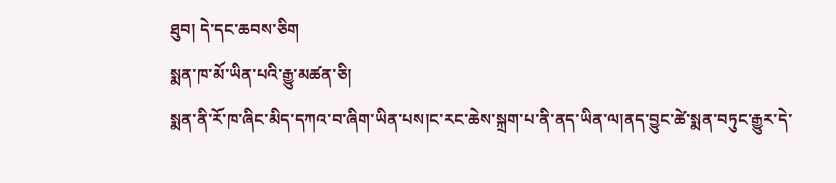ཐུབ། དེ་དང་ཆབས་ཅིག
སྨན་ཁ་མོ་ཡིན་པའི་རྒྱུ་མཚན་ཅི།
སྨན་ནི་རོ་ཁ་ཞིང་མིད་དཀའ་བ་ཞིག་ཡིན་པས།ང་རང་ཆེས་སྐྲག་པ་ནི་ནད་ཡིན་ལ།ནད་བྱུང་ཚེ་སྨན་བཏུང་རྒྱུར་དེ་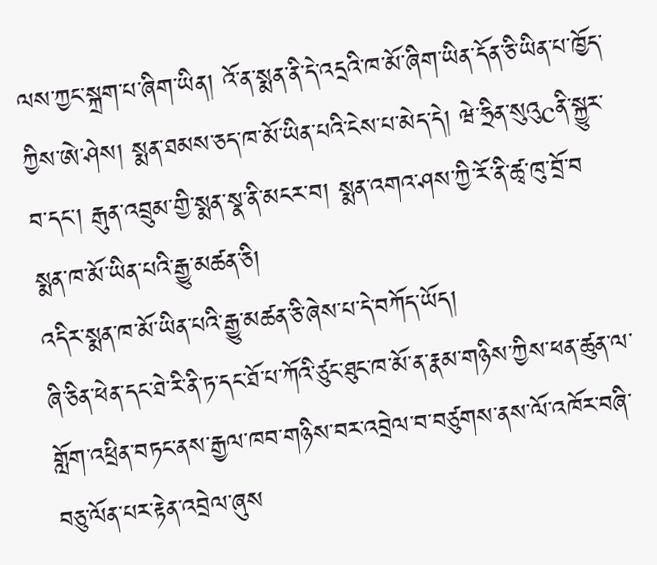ལས་ཀྱང་སྐྲག་པ་ཞིག་ཡིན། འོ་ན་སྨན་ནི་དེ་འདྲའི་ཁ་མོ་ཞིག་ཡིན་དོན་ཅི་ཡིན་པ་ཁྱོད་ཀྱིས་ཨེ་ཤེས། སྨན་ཐམས་ཅད་ཁ་མོ་ཡིན་པའི་ངེས་པ་མེད་དེ། ཝེ་ཧྲིན་སུའུcནི་སྐྱུར་བ་དང་། རྒུན་འབྲུམ་གྱི་སྨན་སྣ་ནི་མངར་བ། སྨན་འགའ་ཤས་ཀྱི་རོ་ནི་ཚྭ་ཁུ་བྲོ་བ
སྨན་ཁ་མོ་ཡིན་པའི་རྒྱུ་མཚན་ཅི།
འདིར་སྨན་ཁ་མོ་ཡིན་པའི་རྒྱུ་མཚན་ཅི་ཞེས་པ་དེ་བཀོད་ཡོད།
ཞི་ཅིན་ཕེན་དང་ཐེ་རི་ནི་ཏ་དང་ཐོ་པ་ཀོའི་ཙུང་ཐུང་ཁ་མོ་ན་རྣམ་གཉིས་ཀྱིས་ཕན་ཚུན་ལ་གློག་འཕྲིན་བཏང་ནས་རྒྱལ་ཁབ་གཉིས་བར་འབྲེལ་བ་བཙུགས་ནས་ལོ་འཁོར་བཞི་བཅུ་ལོན་པར་རྟེན་འབྲེལ་ཞུས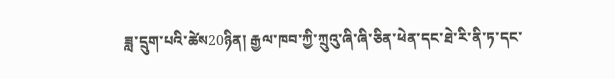ཟླ་དྲུག་པའི་ཚེས20ཉིན། རྒྱལ་ཁབ་ཀྱི་ཀྲུའུ་ཞི་ཞི་ཅིན་ཕེན་དང་ཐེ་རི་ནི་ཏ་དང་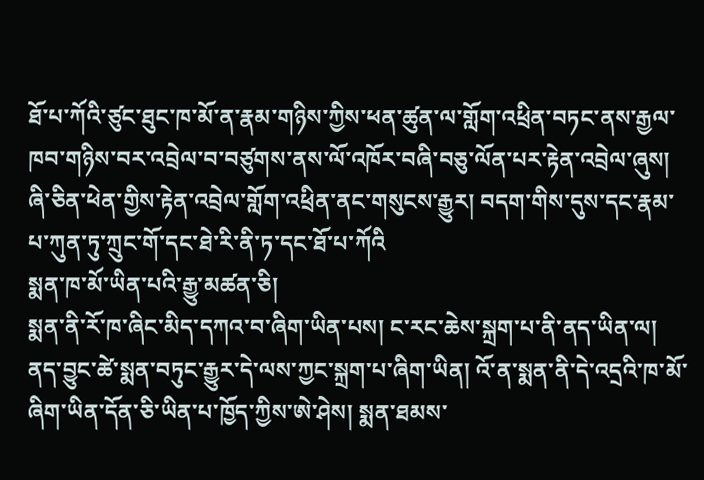ཐོ་པ་ཀོའི་ཙུང་ཐུང་ཁ་མོ་ན་རྣམ་གཉིས་ཀྱིས་ཕན་ཚུན་ལ་གློག་འཕྲིན་བཏང་ནས་རྒྱལ་ཁབ་གཉིས་བར་འབྲེལ་བ་བཙུགས་ནས་ལོ་འཁོར་བཞི་བཅུ་ལོན་པར་རྟེན་འབྲེལ་ཞུས། ཞི་ཅིན་ཕེན་གྱིས་རྟེན་འབྲེལ་གློག་འཕྲིན་ནང་གསུངས་རྒྱུར། བདག་གིས་དུས་དང་རྣམ་པ་ཀུན་ཏུ་ཀྲུང་གོ་དང་ཐེ་རི་ནི་ཏ་དང་ཐོ་པ་ཀོའི
སྨན་ཁ་མོ་ཡིན་པའི་རྒྱུ་མཚན་ཅི།
སྨན་ནི་རོ་ཁ་ཞིང་མིད་དཀའ་བ་ཞིག་ཡིན་པས། ང་རང་ཆེས་སྐྲག་པ་ནི་ནད་ཡིན་ལ། ནད་བྱུང་ཚེ་སྨན་བཏུང་རྒྱུར་དེ་ལས་ཀྱང་སྐྲག་པ་ཞིག་ཡིན། འོ་ན་སྨན་ནི་དེ་འདྲའི་ཁ་མོ་ཞིག་ཡིན་དོན་ཅི་ཡིན་པ་ཁྱོད་ཀྱིས་ཨེ་ཤེས། སྨན་ཐམས་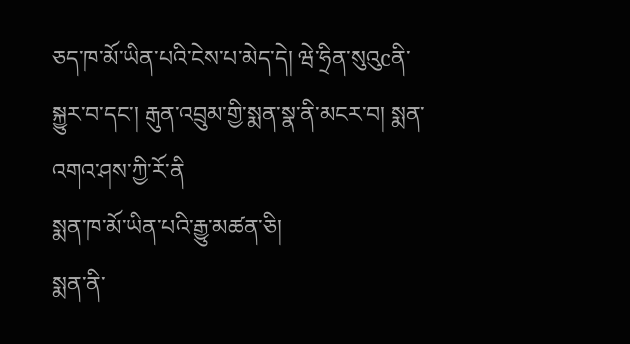ཅད་ཁ་མོ་ཡིན་པའི་ངེས་པ་མེད་དེ། ཝེ་ཧྲིན་སུའུcནི་སྐྱུར་བ་དང་། རྒུན་འབྲུམ་གྱི་སྨན་སྣ་ནི་མངར་བ། སྨན་འགའ་ཤས་ཀྱི་རོ་ནི
སྨན་ཁ་མོ་ཡིན་པའི་རྒྱུ་མཚན་ཅི།
སྨན་ནི་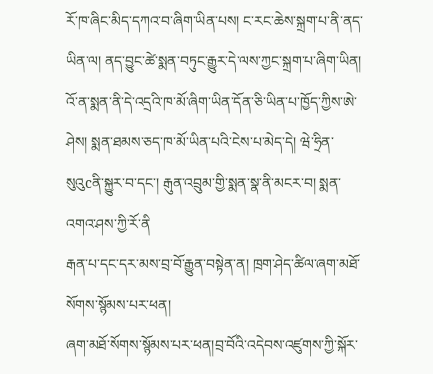རོ་ཁ་ཞིང་མིད་དཀའ་བ་ཞིག་ཡིན་པས། ང་རང་ཆེས་སྐྲག་པ་ནི་ནད་ཡིན་ལ། ནད་བྱུང་ཚེ་སྨན་བཏུང་རྒྱུར་དེ་ལས་ཀྱང་སྐྲག་པ་ཞིག་ཡིན། འོ་ན་སྨན་ནི་དེ་འདྲའི་ཁ་མོ་ཞིག་ཡིན་དོན་ཅི་ཡིན་པ་ཁྱོད་ཀྱིས་ཨེ་ཤེས། སྨན་ཐམས་ཅད་ཁ་མོ་ཡིན་པའི་ངེས་པ་མེད་དེ། ཝེ་ཧྲིན་སུའུcནི་སྐྱུར་བ་དང་། རྒུན་འབྲུམ་གྱི་སྨན་སྣ་ནི་མངར་བ། སྨན་འགའ་ཤས་ཀྱི་རོ་ནི
རྒན་པ་དང་དར་མས་བྲ་བོ་རྒྱུན་བསྟེན་ན། ཁྲག་ཤེད་ཚིལ་ཞག་མཐོ་སོགས་སྙོམས་པར་ཕན།
ཞག་མཐོ་སོགས་སྙོམས་པར་ཕན།བྲ་བོའི་འདེབས་འཛུགས་ཀྱི་སྐོར་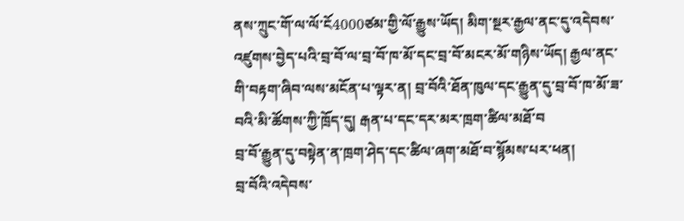ནས་ཀྲུང་གོ་ལ་ལོ་ངོ4000ཙམ་གྱི་ལོ་རྒྱུས་ཡོད། མིག་སྔར་རྒྱལ་ནང་དུ་འདེབས་འཛུགས་བྱེད་པའི་བྲ་བོ་ལ་བྲ་བོ་ཁ་མོ་དང་བྲ་བོ་མངར་མོ་གཉིས་ཡོད། རྒྱལ་ནང་གི་བརྟག་ཞིབ་ལས་མངོན་པ་ལྟར་ན། བྲ་བོའི་ཐོན་ཁུལ་དང་རྒྱུན་དུ་བྲ་བོ་ཁ་མོ་ཟ་བའི་མི་ཚོགས་ཀྱི་ཁྲོད་དུ། རྒན་པ་དང་དར་མར་ཁྲག་ཚིལ་མཐོ་བ
བྲ་བོ་རྒྱུན་དུ་བསྟེན་ན་ཁྲག་ཤེད་དང་ཚིལ་ཞག་མཐོ་བ་སྙོམས་པར་ཕན།
བྲ་བོའི་འདེབས་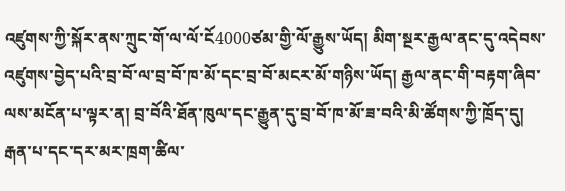འཛུགས་ཀྱི་སྐོར་ནས་ཀྲུང་གོ་ལ་ལོ་ངོ4000ཙམ་གྱི་ལོ་རྒྱུས་ཡོད། མིག་སྔར་རྒྱལ་ནང་དུ་འདེབས་འཛུགས་བྱེད་པའི་བྲ་བོ་ལ་བྲ་བོ་ཁ་མོ་དང་བྲ་བོ་མངར་མོ་གཉིས་ཡོད། རྒྱལ་ནང་གི་བརྟག་ཞིབ་ལས་མངོན་པ་ལྟར་ན། བྲ་བོའི་ཐོན་ཁུལ་དང་རྒྱུན་དུ་བྲ་བོ་ཁ་མོ་ཟ་བའི་མི་ཚོགས་ཀྱི་ཁྲོད་དུ། རྒན་པ་དང་དར་མར་ཁྲག་ཚིལ་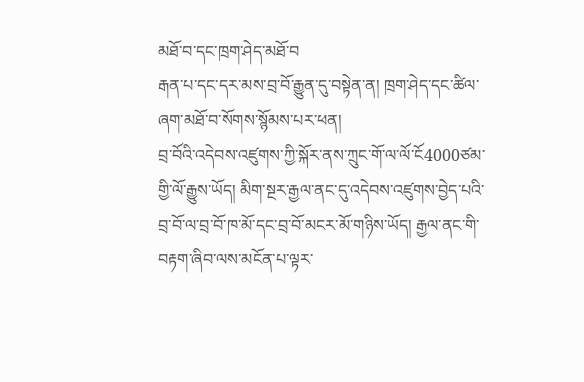མཐོ་བ་དང་ཁྲག་ཤེད་མཐོ་བ
རྒན་པ་དང་དར་མས་བྲ་བོ་རྒྱུན་དུ་བསྟེན་ན། ཁྲག་ཤེད་དང་ཚིལ་ཞག་མཐོ་བ་སོགས་སྙོམས་པར་ཕན།
བྲ་བོའི་འདེབས་འཛུགས་ཀྱི་སྐོར་ནས་ཀྲུང་གོ་ལ་ལོ་ངོ4000ཙམ་གྱི་ལོ་རྒྱུས་ཡོད། མིག་སྔར་རྒྱལ་ནང་དུ་འདེབས་འཛུགས་བྱེད་པའི་བྲ་བོ་ལ་བྲ་བོ་ཁ་མོ་དང་བྲ་བོ་མངར་མོ་གཉིས་ཡོད། རྒྱལ་ནང་གི་བརྟག་ཞིབ་ལས་མངོན་པ་ལྟར་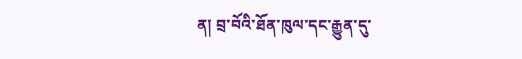ན། བྲ་བོའི་ཐོན་ཁུལ་དང་རྒྱུན་དུ་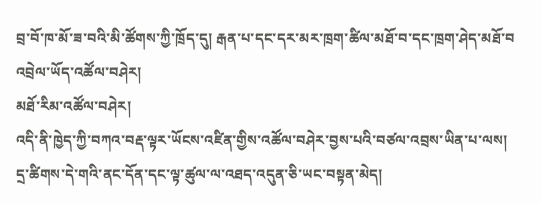བྲ་བོ་ཁ་མོ་ཟ་བའི་མི་ཚོགས་ཀྱི་ཁྲོད་དུ། རྒན་པ་དང་དར་མར་ཁྲག་ཚིལ་མཐོ་བ་དང་ཁྲག་ཤེད་མཐོ་བ
འབྲེལ་ཡོད་འཚོལ་བཤེར།
མཐོ་རིམ་འཚོལ་བཤེར།
འདི་ནི་ཁྱེད་ཀྱི་བཀའ་བརྡ་ལྟར་ཡོངས་འཛིན་གྱིས་འཚོལ་བཤེར་བྱས་པའི་བཙལ་འབྲས་ཡིན་པ་ལས། དྲ་ཚིགས་དེ་གའི་ནང་དོན་དང་ལྟ་ཚུལ་ལ་འཐད་འདུན་ཅི་ཡང་བསྟན་མེད།